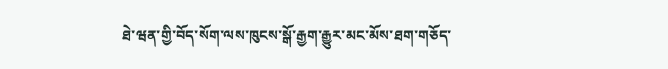ཐེ་ཝན་གྱི་བོད་སོག་ལས་ཁུངས་སྒོ་རྒྱག་རྒྱུར་མང་མོས་ཐག་གཅོད་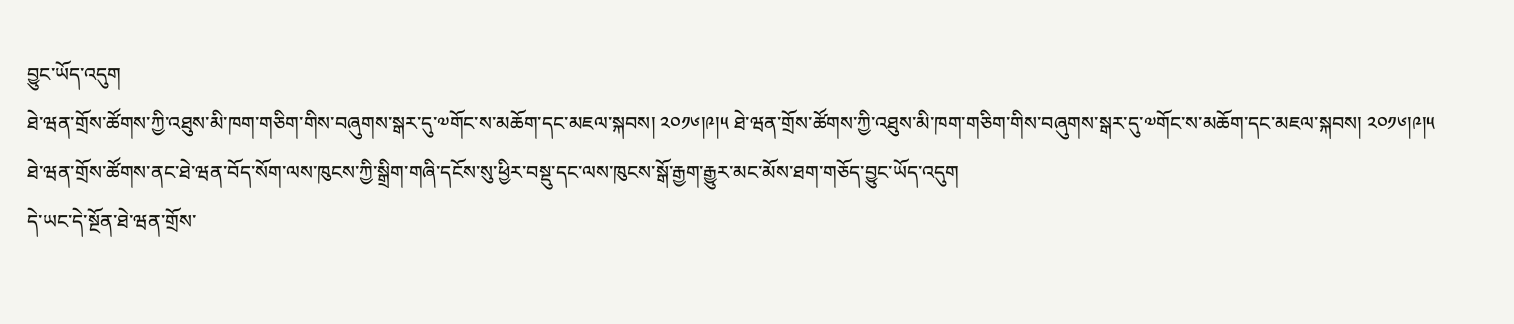བྱུང་ཡོད་འདུག
ཐེ་ཝན་གྲོས་ཚོགས་ཀྱི་འཐུས་མི་ཁག་གཅིག་གིས་བཞུགས་སྒར་དུ་༧གོང་ས་མཆོག་དང་མཇལ་སྐབས། ༢༠༡༦།༩།༥ ཐེ་ཝན་གྲོས་ཚོགས་ཀྱི་འཐུས་མི་ཁག་གཅིག་གིས་བཞུགས་སྒར་དུ་༧གོང་ས་མཆོག་དང་མཇལ་སྐབས། ༢༠༡༦།༩།༥
ཐེ་ཝན་གྲོས་ཚོགས་ནང་ཐེ་ཝན་བོད་སོག་ལས་ཁུངས་ཀྱི་སྒྲིག་གཞི་དངོས་སུ་ཕྱིར་བསྡུ་དང་ལས་ཁུངས་སྒོ་རྒྱག་རྒྱུར་མང་མོས་ཐག་གཅོད་བྱུང་ཡོད་འདུག
དེ་ཡང་དེ་སྔོན་ཐེ་ཝན་གྲོས་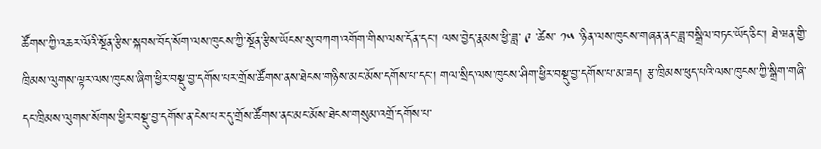ཚོགས་ཀྱི་འཆར་ལོའི་སྔོན་རྩིས་སྐབས་བོད་སོག་ལས་ཁུངས་ཀྱི་སྔོན་རྩིས་ཡོངས་སུ་བཀག་འགོག་གིས་ལས་དོན་དང་། ལས་བྱེད་རྣམས་ཕྱི་ཟླ་ ༩ ་ཚེས་ ༡༥ ་ཉིན་ལས་ཁུངས་གཞན་ནང་ཟླ་བསྒྲིལ་བཏང་ཡོད་ཅིང་། ཐེ་ཝན་གྱི་ཁྲིམས་ལུགས་ལྟར་ལས་ཁུངས་ཞིག་ཕྱིར་བསྡུ་བྱ་དགོས་པར་གྲོས་ཚོགས་ནས་ཐེངས་གཉིས་མང་མོས་དགོས་པ་དང་། གལ་སྲིད་ལས་ཁུངས་ཤིག་ཕྱིར་བསྡུ་བྱ་དགོས་པ་མ་ཟད། རྩ་ཁྲིམས་ཕུད་པའི་ལས་ཁུངས་ཀྱི་སྒྲིག་གཞི་དང་ཁྲིམས་ལུགས་སོགས་ཕྱིར་བསྡུ་བྱ་དགོས་ན་ངེས་པར་དུ་གྲོས་ཚོགས་ནང་མང་མོས་ཐེངས་གསུམ་འགྲོ་དགོས་པ་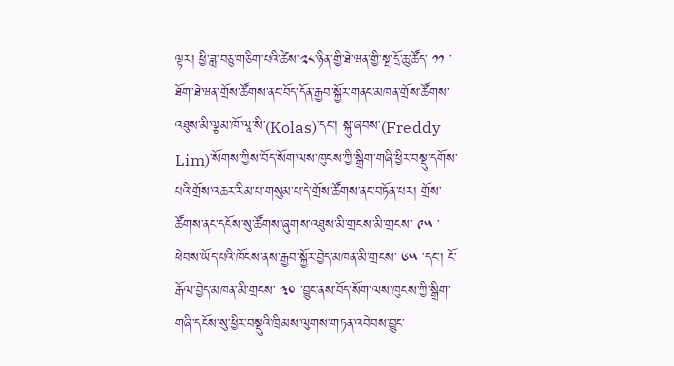ལྟར། ཕྱི་ཟླ་བཅུ་གཅིག་པའི་ཚེས་༢༨་ཉིན་གྱི་ཐེ་ཝན་གྱི་སྔ་དྲོ་ཆུ་ཚོད་ ༡༡ ་ཐོག་ཐེ་ཝན་གྲོས་ཚོགས་ནང་བོད་དོན་རྒྱབ་སྐྱོར་གནང་མཁན་གྲོས་ཚོགས་འཐུས་མི་ལྕམ་ཁོ་ལཱ་སི་(Kolas)་དང་། སྐུ་ཞབས་(Freddy Lim)་སོགས་ཀྱིས་བོད་སོག་ལས་ཁུངས་ཀྱི་སྒྲིག་གཞི་ཕྱིར་བསྡུ་དགོས་པའི་གྲོས་འཆར་རིམ་པ་གསུམ་པ་དེ་གྲོས་ཚོགས་ནང་བཏོན་པར། གྲོས་ཚོགས་ནང་དངོས་སུ་ཚོགས་ཞུགས་འཐུས་མི་གྲངས་མི་གྲངས་ ༩༥ ་ཕེབས་ཡོད་པའི་ཁོངས་ནས་རྒྱབ་སྐྱོར་བྱེད་མཁན་མི་གྲངས་ ༦༥ ་དང་། ངོ་རྒོལ་བྱེད་མཁན་མི་གྲངས་ ༣༠ ་བྱུང་ནས་བོད་སོག་ལས་ཁུངས་ཀྱི་སྒྲིག་གཞི་དངོས་སུ་ཕྱིར་བསྡུའི་ཁྲིམས་ལུགས་གཏན་འབེབས་བྱུང་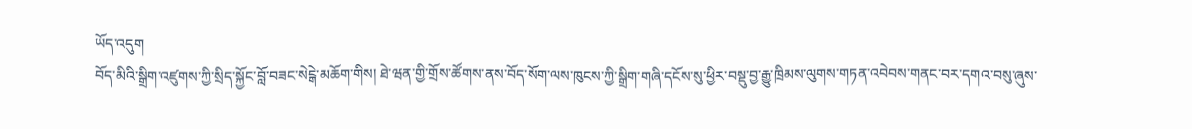ཡོད་འདུག
བོད་མིའི་སྒྲིག་འཛུགས་ཀྱི་སྲིད་སྐྱོང་བློ་བཟང་སེངྒེ་མཆོག་གིས། ཐེ་ཝན་གྱི་གྲོས་ཚོགས་ནས་བོད་སོག་ལས་ཁུངས་ཀྱི་སྒྲིག་གཞི་དངོས་སུ་ཕྱིར་བསྡུ་བྱ་རྒྱུ་ཁྲིམས་ལུགས་གཏན་འབེབས་གནང་བར་དགའ་བསུ་ཞུས་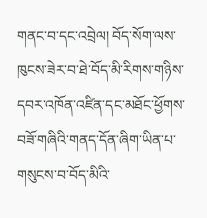གནང་བ་དང་འབྲེལ། བོད་སོག་ལས་ཁུངས་ཟེར་བ་ཐེ་བོད་མི་རིགས་གཉིས་དབར་འཁོན་འཛིན་དང་མཐོང་ཕྱོགས་བཟོ་གཞིའི་གནད་དོན་ཞིག་ཡིན་པ་གསུངས་བ་བོད་མིའི་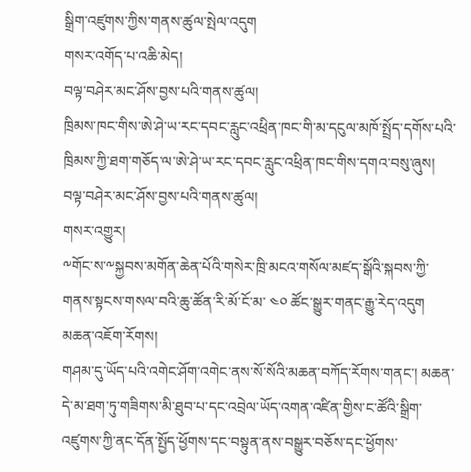སྒྲིག་འཛུགས་ཀྱིས་གནས་ཚུལ་སྤེལ་འདུག
གསར་འགོད་པ་འཆི་མེད།
བལྟ་བཤེར་མང་ཤོས་བྱས་པའི་གནས་ཚུལ།
ཁྲིམས་ཁང་གིས་ཨེ་ཤེ་ཡ་རང་དབང་རླུང་འཕྲིན་ཁང་གི་མ་དངུལ་མཁོ་སྤྲོད་དགོས་པའི་ཁྲིམས་ཀྱི་ཐག་གཅོད་ལ་ཨེ་ཤེ་ཡ་རང་དབང་རླུང་འཕྲིན་ཁང་གིས་དགའ་བསུ་ཞུས།
བལྟ་བཤེར་མང་ཤོས་བྱས་པའི་གནས་ཚུལ།
གསར་འགྱུར།
༸གོང་ས་༸སྐྱབས་མགོན་ཆེན་པོའི་གསེར་ཁྲི་མངའ་གསོལ་མཛད་སྒོའི་སྐབས་ཀྱི་གནས་སྟངས་གསལ་བའི་ཆུ་ཚོན་རི་མོ་ངོ་མ་ ༤༠ ཚོང་སྒྱུར་གནང་རྒྱུ་རེད་འདུག
མཆན་འཇོག་རོགས།
གཤམ་དུ་ཡོད་པའི་འགེང་ཤོག་འགེང་ནས་སོ་སོའི་མཆན་བཀོད་རོགས་གནང་། མཆན་དེ་མ་ཐག་ཏུ་གཟིགས་མི་ཐུབ་པ་དང་འབྲེལ་ཡོད་འགན་འཛིན་གྱིས་ང་ཚོའི་སྒྲིག་འཛུགས་ཀྱི་ནང་དོན་སྤྱོད་ཕྱོགས་དང་བསྟུན་ནས་བསྒྱུར་བཅོས་དང་ཕྱོགས་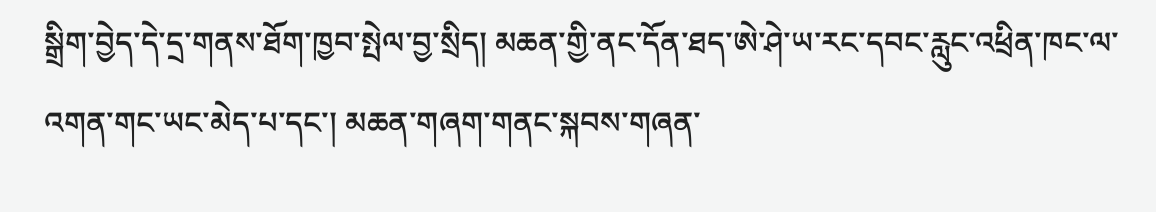སྒྲིག་བྱེད་དེ་དྲ་གནས་ཐོག་ཁྱབ་སྤེལ་བྱ་སྲིད། མཆན་གྱི་ནང་དོན་ཐད་ཨེ་ཤེ་ཡ་རང་དབང་རླུང་འཕྲིན་ཁང་ལ་འགན་གང་ཡང་མེད་པ་དང་། མཆན་གཞག་གནང་སྐབས་གཞན་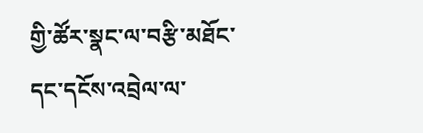གྱི་ཚོར་སྣང་ལ་བརྩི་མཐོང་དང་དངོས་འབྲེལ་ལ་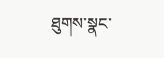ཐུགས་སྣང་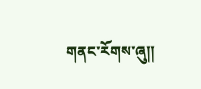གནང་རོགས་ཞུ༎